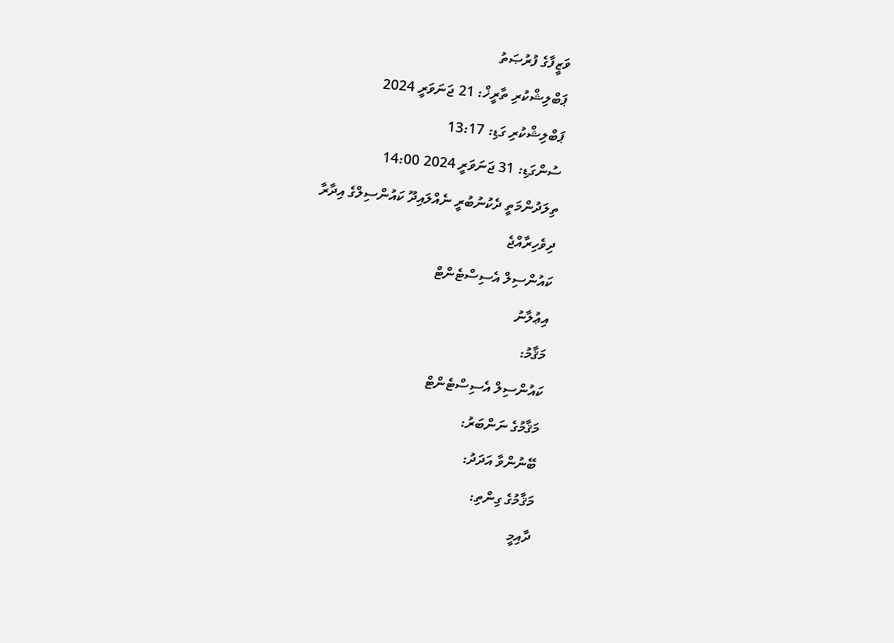ވަޒީފާގެ ފުރުޞަތު
ޕަބްލިޝްކުރި ތާރީޚް: 21 ޖަނަވަރީ 2024
ޕަބްލިޝްކުރި ގަޑި: 13:17
ސުންގަޑި: 31 ޖަނަވަރީ 2024 14:00
ތިލަދުންމަތީ ދެކުނުބުރީ ނެއްލައިދޫ ކައުންސިލްގެ އިދާރާ
ދިވެހިރާއްޖެ
ކައުންސިލް އެސިސްޓެންޓް
އިޢުލާނު
މަޤާމު:
ކައުންސިލް އެސިސްޓެންޓް
މަޤާމުގެ ނަންބަރު:
ބޭނުންވާ އަދަދު:
މަޤާމުގެ ގިންތި:
ދާއިމީ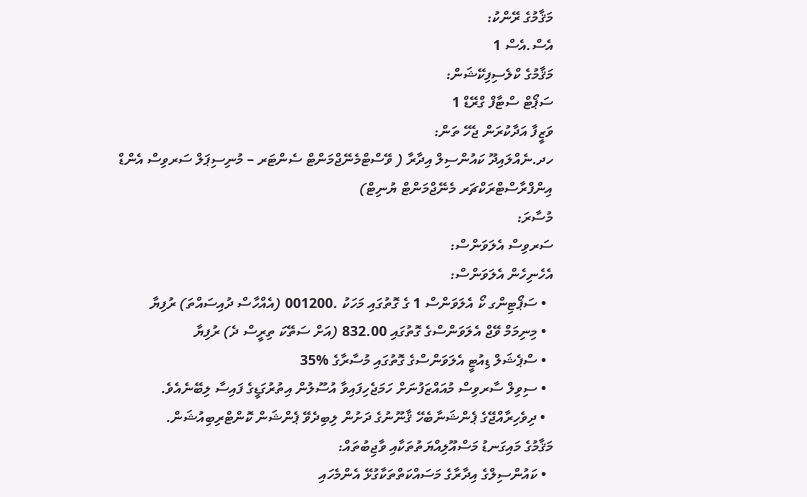މަޤާމުގެ ރޭންކު:
އެސް.އެސް 1
މަޤާމުގެ ކްލެސިފިކޭޝަން:
ސަޕޯޓް ސްޓާފް ގްރޭޑް 1
ވަޒީފާ އަދާކުރަން ޖެހޭ ތަން:
ހދ.ނެއްލައިދޫ ކައުންސިލް އިދާރާ ( ވޭސްޓްމެނޭޖްމަންޓް ސެންޓަރ – މުނިސިޕަލް ސަރވިސް އެންޑް އިންފްރާސްޓްރަކްޗަރ މެނޭޖްމަންޓް ޔުނިޓް)
މުސާރަ:
ސަރވިސް އެލަވަންސް:
އެހެނިހެން އެލަވަންސް:
  • ސަޕޯޓިންގ ކޯ އެލަވަންސް 1 ގެ ގޮތުގައި މަހަކު .001200 (އެއްހާސް ދުއިސައްތަ) ރުފިޔާ
  • މިނިމަމް ވޭޖް އެލަވަންސްގެ ގޮތުގައި 832.00 (އަށް ސަތޭކަ ތިރީސް ދެ) ރުފިޔާ
  • ސްޕެޝަލް ޑިއުޓީ އެލަވަންސްގެ ގޮތުގައި މުސާރާގެ %35
  • ސިވިލް ސާރވިސް މުއައްޒަފުނަށް ހަމަޖެހިފައިވާ އުސޫލުން އިތުރުގަޑީގެ ފައިސާ ލިބޭނެއެވެ.
  • ދިވެހިރާއްޖޭގެ ޕެންޝަނާބެހޭ ޤާނޫނުގެ ދަށުން ލިބިދެވޭ ޕެންޝަން ކޮންޓްރިބިއުޝަން.
މަޤާމުގެ މައިގަނޑު މަސްއޫލިއްޔަތުތަކާއި ވާޖިބުތައް:
  • ކައުންސިލްގެ އިދާރާގެ މަސައްކަތްތަކާގުޅޭ އެންމެހައި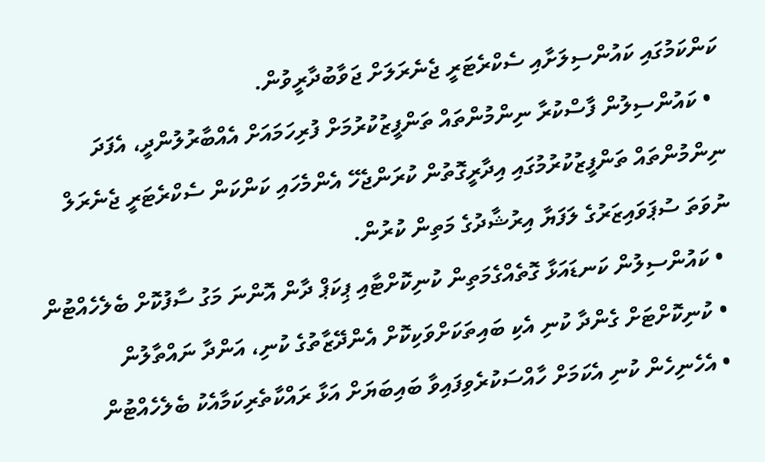ކަންކަމުގައި ކައުންސިލަށާއި ސެކްރެޓަރީ ޖެނެރަލަށް ޖަވާބުދާރީވުން.
  • ކައުންސިލުން ފާސްކުރާ ނިންމުންތައް ތަންފީޒުކުރުމަށް ފުރިހަމައަށް އެއްބާރުލުންދީ، އެފަދަ ނިންމުންތައް ތަންފީޒުކުރުމުގައި އިދާރީގޮތުން ކުރަންޖެހޭ އެންމެހައި ކަންކަން ސެކްރެޓަރީ ޖެނެރަލް ނުވަތަ ސުޕަވައިޒަރުގެ ލަފަޔާ އިރުޝާދުގެ މަތިން ކުރުން.
  • ކައުންސިލުން ކަނޑައަޅާ ގޮތެއްގެމަތިން ކުނިކޮށްޓާއި ޕިކަޕް ދާން އޮންނަ މަގު ސާފުކޮށް ބެލެހެއްޓުން
  • ކުނިކޮށްޓަށް ގެންދާ ކުނި އެކި ބައިތަކަށްވަކިކޮށް އެންދޭޒާތުގެ ކުނި، އަންދާ ނައްތާލުން
  • އެހެނިހެން ކުނި އެކަމަށް ހާއްސަކުރެވިފައިވާ ބައިބަޔަށް އަޅާ ރައްކާތެރިކަމާއެކު ބެލެހެއްޓުން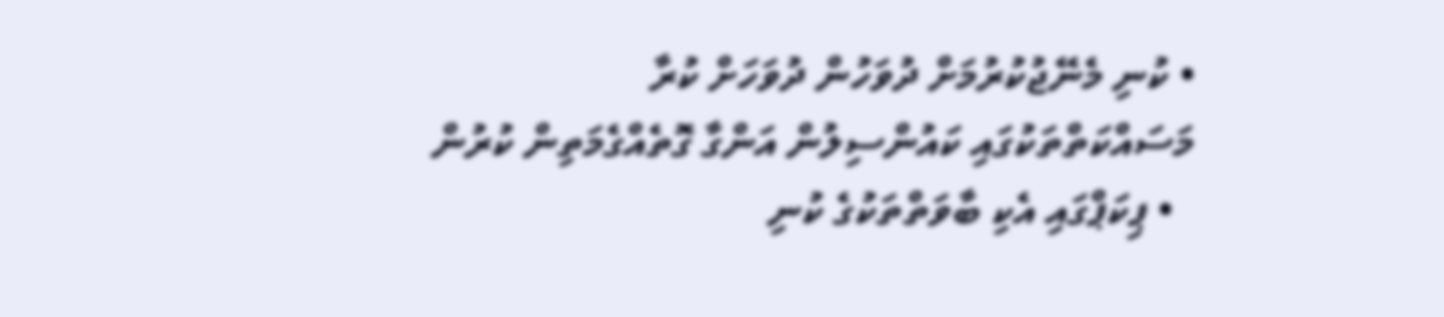• ކުނި މެނޭޖުކުރުމަށް ދުވަހުން ދުވަހަށް ކުރާ މަސައްކަތްތަކުގައި ކައުންސިލުން އަންގާ ގޮތެއްގެމަތިން ކުރުން
  • ޕިކަޕްގައި އެކި ބާވަތްތަކުގެ ކުނި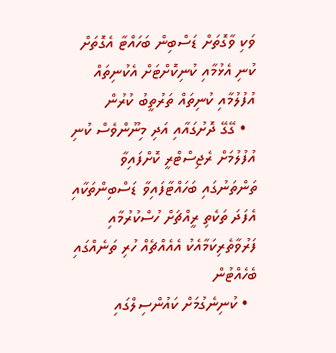ވަކި ވާގޮތަށް ޑަސްބިން ބަހައްޓާ އެގޮތަށް ކުނި އެޅުމާއި ކުނިކޮށްޓަށް އެކުނިތައް އުފުލުމާއި ކުނިތައް ތަރުތީބު ކުރުން
  • ގޭގޭ ދޮށުގައާއި އަދި މިނޫންވެސް ކުނި އުފުލުމަށް ރެޖިސްޓްރީ ކޮށްފައިވާ ތަންތަނުގައި ބަހައްޓާފައިވާ ޑަސްބިންތަކާއި އެފަދަ ތަކެތި ރީއްޗަށް ހުސްކުރުމާއި ފަރުވާތެރިކަމާއެކު އެއެއްޗެއް ހުރި ތަނެއްގައި ބެހެއްޓުން
  • ކުނިނެގުމަށް ކައުންސިލްގައި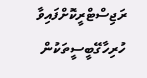ރަޖިސްޓްރީކޮށްފައިވާ ހުރިހާގޭބީސީތަކުން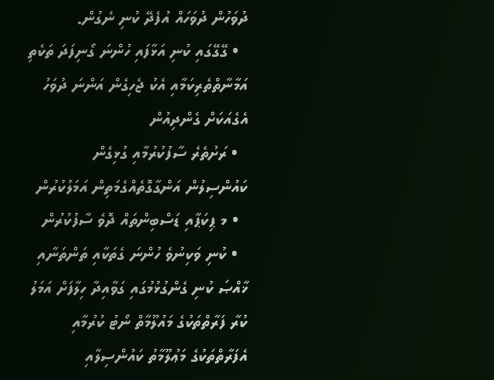ދުވަހުން ދުވަހައް އުފެދޭ ކުނި ނެގުން.
  • ގޭގޭގައި ކުނި އަޅާފައި ހުންނަ ގޯނިފަދަ ތަކެތި އަމާނާތްތެރިކަމާއި އެކު ޖެހިގެން އަންނަ ދުވަހު އެގެއަކަށް ގެންދިއުން
  • ރަށުތެރެ ސާފުކުރުމާއި ގުޅިގެން ކައުންސިލުން އަންގާގޮތެއްގެމަތިން އަމަލުކުރުން
  • މ ޕިކަޕާއި ޑަސްބިންތައް ދޮވެ ސާފުކުރުން
  • ކުނި ވަކިނުވެ ހުންނަ ގެތަކާއި ތަންތަނާއި ޚާއްޞަ ކުނި ގެންގުޅުމުގައި ގަވާއިދާ ހިލާފަށް އަމަލު ކުރާ ފަރާތްތަކުގެ މައުލޫމާތް ނޯޓު ކުރުމާއި އެފަރާތްތަކުގެ މަޢުލޫމާތު ކައުންސިލާއި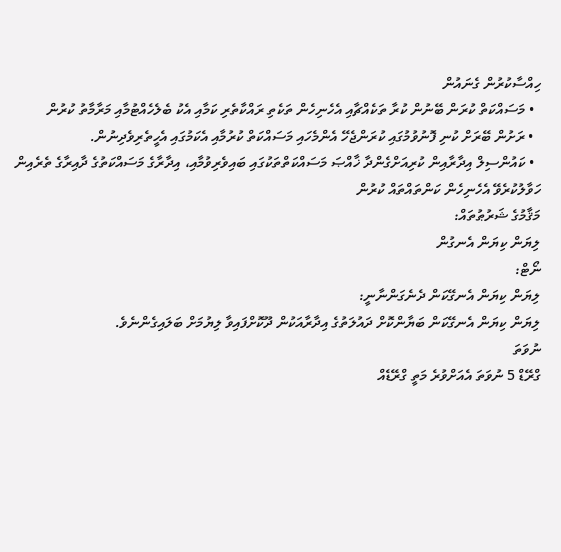ހިއްސާކުރުން ގެނައުން
  • މަސައްކަތް ކުރަން ބޭނުން ކުރާ ތަކެއްޗާއި އެހެނިހެން ތަކެތި ރައްކާތެރި ކަމާއި އެކު ބެލެހެއްޓުމާއި މަރާމާތު ކުރުން
  • ރަށުން ބޭރަށް ކުނި ފޮނުވުމުގައި ކުރަންޖެހޭ އެންމެހައި މަސައްކަތް ކުރުމާއި އެކަމުގައި އެހީތެރިވެދިނުން.
  • ކައުންސިލް އިދާރާއިން ކުރިއަށްގެންދާ ޚާއްޞަ މަސައްކަތްތަކުގައި ބައިވެރިވުމާއި، އިދާރާގެ މަސައްކަތުގެ ދާއިރާގެ ތެރެއިން ހަވާލުކުރެވޭ އެހެނިހެން ކަންތައްތައް ކުރުން
މަޤާމުގެ ޝަރުޠުތައް:
ލިޔަން ކިޔަން އެނގުން
ނޯޓް:
ލިޔަން ކިޔަން އެނގޭކަން ދެނެގަންނާނީ:
ލިޔަން ކިޔަން އެނގޭކަން ބަޔާންކޮށް ދައުލަތުގެ އިދާރާއަކުން ދޫކޮށްފައިވާ ލިޔުމަށް ބަލައިގެންނެވެ.
ނުވަތަ
ގްރޭޑް 5 ނުވަތަ އެއަށްވުރެ މަތީ ގްރޭޑެއް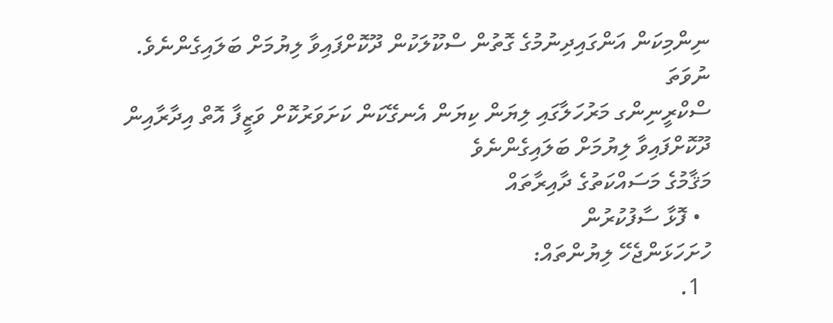ނިންމިކަން އަންގައިދިނުމުގެ ގޮތުން ސްކޫލަކުން ދޫކޮށްފައިވާ ލިޔުމަށް ބަލައިގެންނެވެ.
ނުވަތަ
ސްކްރީނިންގ މަރުހަލާގައި ލިޔަން ކިޔަން އެނގޭކަން ކަށަވަރުކޮށް ވަޒީފާ އޮތް އިދާރާއިން ދޫކޮށްފައިވާ ލިޔުމަށް ބަލައިގެންނެވެ
މަޤާމުގެ މަސައްކަތުގެ ދާއިރާތައް
  • ފޮޅާ ސާފުކުރުން
ހުށަހަޅަންޖެހޭ ލިޔުންތައް:
  1.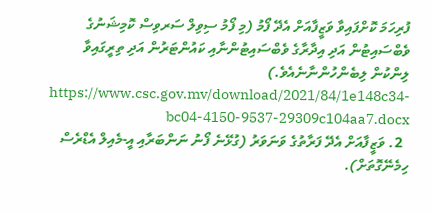ފުރިހަމަ ކޮށްފައިވާ ވަޒީފާއަށް އެދޭ ފޯމު (މި ފޯމު ސިވިލް ސަރވިސް ކޮމިޝަނުގެ ވެބްސައިޓުން އަދި އިދާރާގެ ވެބްސައިޓުންނާއި ކައުންޓަރުން އަދި ތިރީގައިވާ ލިންކުން ލިބެންހުންނާނެއެވެ.) https://www.csc.gov.mv/download/2021/84/1e148c34-bc04-4150-9537-29309c104aa7.docx
  2. ވަޒީފާއަށް އެދޭ ފަރާތުގެ ވަނަވަރު (ގުޅޭނެ ފޯނު ނަންބަރާއި އީ-މެއިލް އެޑްރެސް ހިމެނޭގޮތަށް).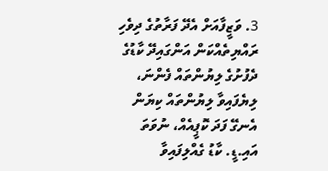3. ވަޒީފާއަށް އެދޭ ފަރާތުގެ ދިވެހި ރައްޔިތެއްކަން އަންގައިދޭ ކާޑުގެ ދެފުށުގެ ލިޔުންތައް ފެންނަ، ލިޔެފައިވާ ލިޔުންތައް ކިޔަން އެނގޭ ފަދަ ކޮޕީއެއް، ނުވަތަ އައި.ޑީ. ކާޑު ގެއްލިފައިވާ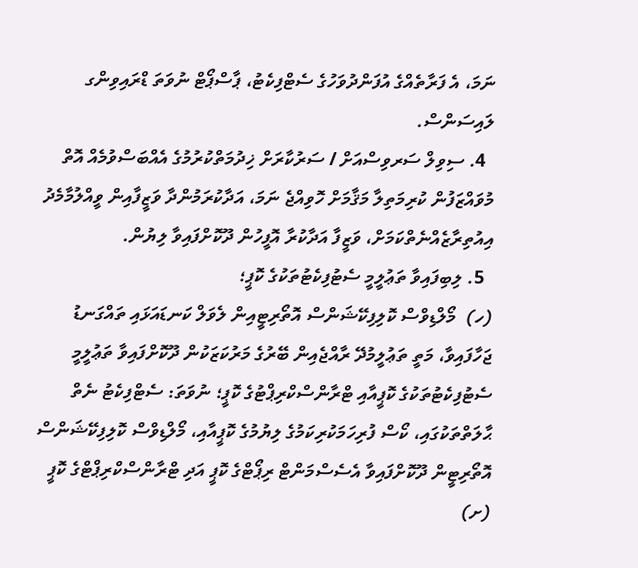ނަމަ، އެ ފަރާތެއްގެ އުފަންދުވަހުގެ ސެޓްފިކެޓު، ޕާސްޕޯޓް ނުވަތަ ޑްރައިވިންގ ލައިސަންސް.
  4. ސިވިލް ސަރވިސްއަށް / ސަރުކާރަށް ޚިދުމަތްކުރުމުގެ އެއްބަސްވުމެއް އޮތް މުވައްޒަފުން ކުރިމަތިލާ މަޤާމަށް ހޮވިއްޖެ ނަމަ، އަދާކުރަމުންދާ ވަޒީފާއިން ވީއްލުމާމެދު އިއުތިރާޒެއްނެތްކަމަށް، ވަޒީފާ އަދާކުރާ އޮފީހުން ދޫކޮށްފައިވާ ލިޔުން.
  5. ލިބިފައިވާ ތަޢުލީމީ ސެޓުފިކެޓުތަކުގެ ކޮޕީ؛
(ހ)  މޯލްޑިވްސް ކޮލިފިކޭޝަންސް އޮތޯރިޓީއިން ލެވަލް ކަނޑައަޅައި ތައްގަނޑު ޖަހާފައިވާ، މަތީ ތަޢުލީމުދޭ ރާއްޖެއިން ބޭރުގެ މަރުކަޒަކުން ދޫކޮށްފައިވާ ތަޢުލީމީ ސެޓުފިކެޓުތަކުގެ ކޮޕީއާއި ޓްރާންސްކްރިޕްޓުގެ ކޮޕީ؛ ނުވަތަ: ސެޓްފިކެޓު ނެތް ޙާލަތްތަކުގައި، ކޯސް ފުރިހަމަކުރިކަމުގެ ލިޔުމުގެ ކޮޕީއާއި، މޯލްޑިވްސް ކޮލިފިކޭޝަންސް އޮތޯރިޓީން ދޫކޮށްފައިވާ އެސެސްމަންޓް ރިޕޯޓްގެ ކޮޕީ އަދި ޓްރާންސްކްރިޕްޓްގެ ކޮޕީ
(ށ)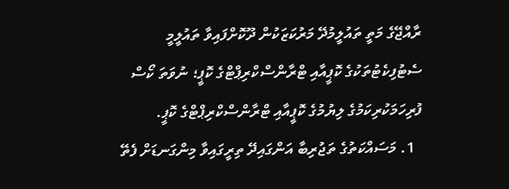ރާއްޖޭގެ މަތީ ތައުލީމުދޭ މަރުކަޒަކުން ދޫކޮށްފައިވާ ތައުލީމީ ސެޓުފިކެޓުތަކުގެ ކޮޕީއާއި ޓްރާންސްކްރިޕްޓްގެ ކޮޕީ؛ ނުވަތަ ކޯސް ފުރިހަމަކުރިކަމުގެ ލިޔުމުގެ ކޮޕީއާއި ޓްރާންސްކްރިޕްޓްގެ ކޮޕީ.
  1. މަސައްކަތުގެ ތަޖުރިބާ އަންގައިދޭ ތިރީގައިވާ މިންގަނޑަށް ފެތޭ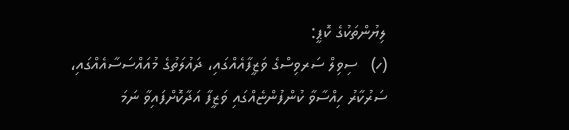ލިޔުންތަކުގެ ކޮޕީ:
(ހ)   ސިވިލް ސަރވިސްގެ ވަޒީފާއެއްގައި، ދައުލަތުގެ މުއައްސަސާއެއްގައި، ސަރުކާރު ހިއްސާވާ ކުންފުންޏެއްގައި ވަޒީފާ އަދާކޮށްފައިވާ ނަމަ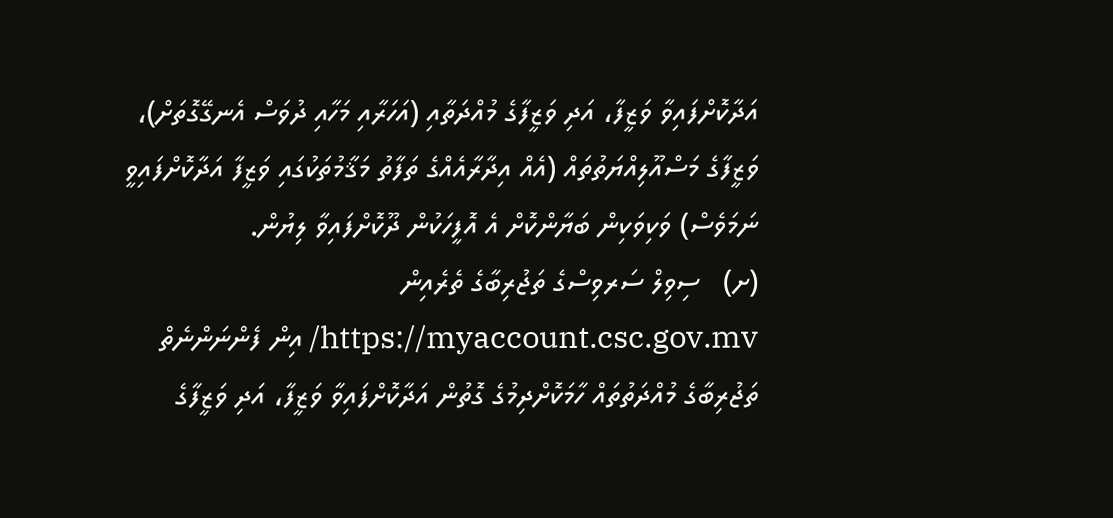އަދާކޮށްފައިވާ ވަޒީފާ، އަދި ވަޒީފާގެ މުއްދަތާއި (އަހަރާއި މަހާއި ދުވަސް އެނގޭގޮތަށް)، ވަޒީފާގެ މަސްއޫލިއްޔަތުތައް (އެއް އިދާރާއެއްގެ ތަފާތު މަޤާމުތަކުގައި ވަޒީފާ އަދާކޮށްފައިވީ ނަމަވެސް) ވަކިވަކިން ބަޔާންކޮށް އެ އޮފީހަކުން ދޫކޮށްފައިވާ ލިޔުން.
(ށ)   ސިވިލް ސަރވިސްގެ ތަޖުރިބާގެ ތެރެއިން https://myaccount.csc.gov.mv/ އިން ފެންނަންނެތް ތަޖުރިބާގެ މުއްދަތުތައް ހާމަކޮށްދިމުގެ ގޮތުން އަދާކޮށްފައިވާ ވަޒީފާ، އަދި ވަޒީފާގެ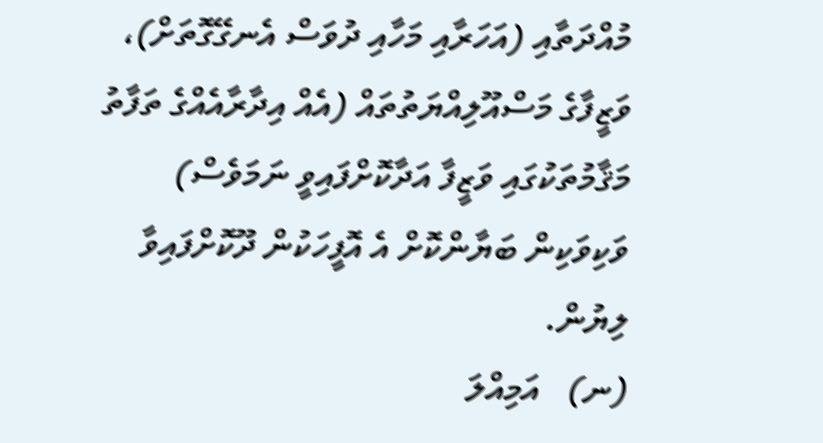މުއްދަތާއި (އަހަރާއި މަހާއި ދުވަސް އެނގޭގޮތަށް)، ވަޒީފާގެ މަސްއޫލިއްޔަތުތައް (އެއް އިދާރާއެއްގެ ތަފާތު މަޤާމުތަކުގައި ވަޒީފާ އަދާކޮށްފައިވީ ނަމަވެސް) ވަކިވަކިން ބަޔާންކޮށް އެ އޮފީހަކުން ދޫކޮށްފައިވާ ލިޔުން.
(ނ)   އަމިއްލަ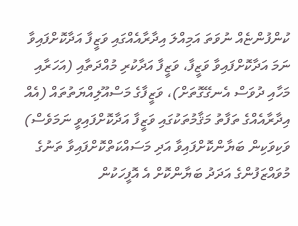ކުންފުންޏެއް ނުވަތަ އަމިއްލަ އިދާރާއެއްގައި ވަޒީފާ އަދާކޮށްފައިވާ ނަމަ އަދާކޮށްފައިވާ ވަޒީފާ، ވަޒީފާ އަދާކުރި މުއްދަތާއި (އަހަރާއި މަހާއި ދުވަސް އެނގޭގޮތަށް)، ވަޒީފާގެ މަސްއޫލިއްޔަތުތައް (އެއް އިދާރާއެއްގެ ތަފާތު މަޤާމުތަކުގައި ވަޒީފާ އަދާކޮށްފައިވީ ނަމަވެސް) ވަކިވަކިން ބަޔާންކޮށްފައިވާ އަދި މަސައްކަތްކޮށްފައިވާ ތަނުގެ މުވައްޒަފުންގެ އަދަދު ބަޔާންކޮށް އެ އޮފީހަކުން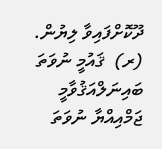ދޫކޮށްފައިވާ ލިޔުން.
(ރ)  ޤައުމީ ނުވަތަ ބައިނަލްއަޤުވާމީ ޖަމްއިއްޔާ ނުވަތަ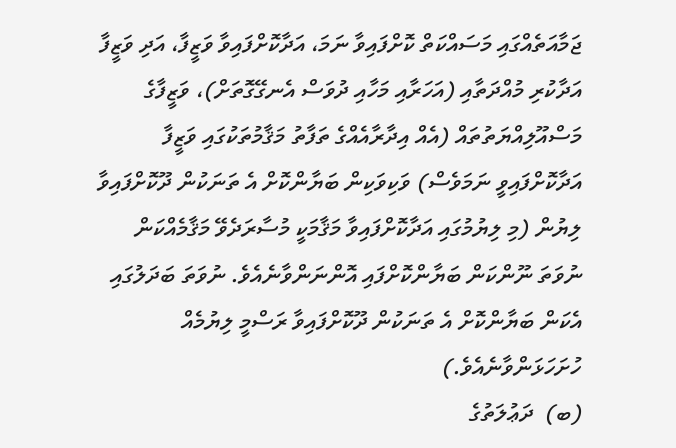ޖަމާއަތެއްގައި މަސައްކަތް ކޮށްފައިވާ ނަމަ، އަދާކޮށްފައިވާ ވަޒީފާ، އަދި ވަޒީފާ އަދާކުރި މުއްދަތާއި (އަހަރާއި މަހާއި ދުވަސް އެނގޭގޮތަށް)، ވަޒީފާގެ މަސްއޫލިއްޔަތުތައް (އެއް އިދާރާއެއްގެ ތަފާތު މަޤާމުތަކުގައި ވަޒީފާ އަދާކޮށްފައިވީ ނަމަވެސް) ވަކިވަކިން ބަޔާންކޮށް އެ ތަނަކުން ދޫކޮށްފައިވާ ލިޔުން (މި ލިޔުމުގައި އަދާކޮށްފައިވާ މަޤާމަކީ މުސާރަދެވޭ މަޤާމެއްކަން ނުވަތަ ނޫންކަން ބަޔާންކޮށްފައި އޮންނަންވާނެއެވެ. ނުވަތަ ބަދަލުގައި އެކަން ބަޔާންކޮށް އެ ތަނަކުން ދޫކޮށްފައިވާ ރަސްމީ ލިޔުމެއް ހުށަހަޅަންވާނެއެވެ.)
(ބ)  ދަޢުލަތުގެ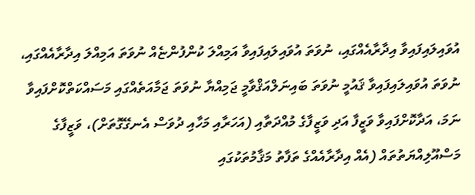އުވައިލައިފައިވާ އިދާރާއެއްގައި، ނުވަތަ އުވައިލައިފައިވާ އަމިއްލަ ކުންފުންޏެއް ނުވަތަ އަމިއްލަ އިދާރާއެއްގައި، ނުވަތަ އުވައިލައިފައިވާ ޤައުމީ ނުވަތަ ބައިނަލްއަޤްވާމީ ޖަމިއްޔާ ނުވަތަ ޖަމާއަތެއްގައި މަސައްކަތްކޮށްފައިވާ ނަމަ، އަދާކޮށްފައިވާ ވަޒީފާ އަދި ވަޒީފާގެ މުއްދަތާއި (އަހަރާއި މަހާއި ދުވަސް އެނގޭގޮތަށް)، ވަޒީފާގެ މަސްއޫލިއްޔަތުތައް (އެއް އިދާރާއެއްގެ ތަފާތު މަޤާމުތަކުގައި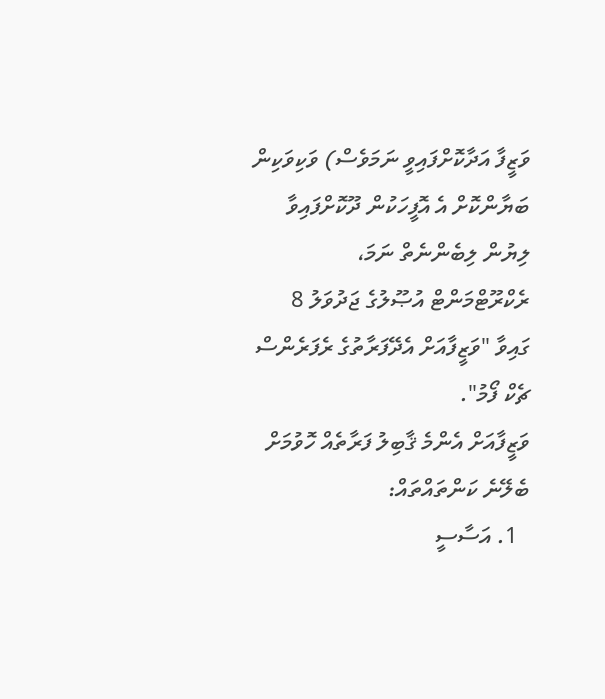ވަޒީފާ އަދާކޮށްފައިވީ ނަމަވެސް) ވަކިވަކިން ބަޔާންކޮށް އެ އޮފީހަކުން ދޫކޮށްފައިވާ ލިޔުން ލިބެންނެތް ނަމަ، ރެކްރޫޓްމަންޓް އުޞޫލުގެ ޖަދުވަލު 8 ގައިވާ "ވަޒީފާއަށް އެދޭފަރާތުގެ ރެފަރެންސް ޗެކް ފޯމު".
ވަޒީފާއަށް އެންމެ ޤާބިލު ފަރާތެއް ހޮވުމަށް ބެލޭނެ ކަންތައްތައް:
  1. އަސާސީ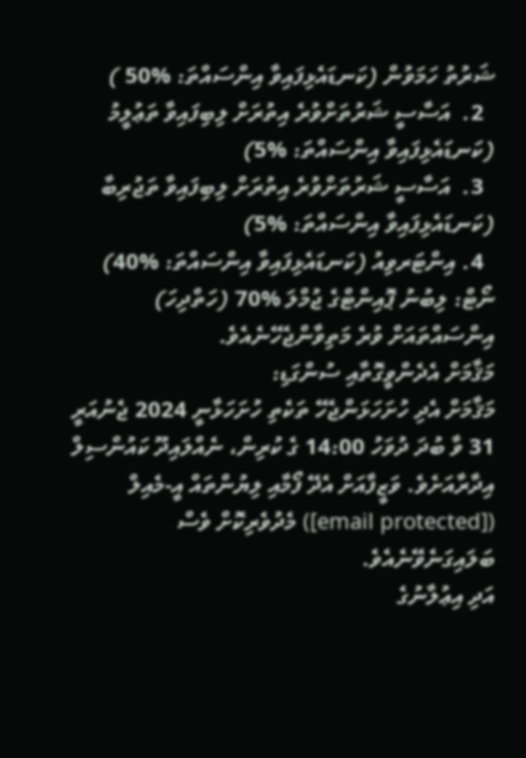ޝަރުތު ހަމަވުން (ކަނޑައެޅިފައިވާ އިންސައްތަ: %50 )
  2.  އަސާސީ ޝަރުތަށްވުރެ އިތުރަށް ލިބިފައިވާ ތަޢުލީމު (ކަނޑައެޅިފައިވާ އިންސައްތަ: %5)
  3.  އަސާސީ ޝަރުތަށްވުރެ އިތުރަށް ލިބިފައިވާ ތަޖުރިބާ (ކަނޑައެޅިފައިވާ އިންސައްތަ: %5)
  4. އިންޓަރވިއު (ކަނޑައެޅިފައިވާ އިންސައްތަ: %40)
ނޯޓް: ލިބުނު ޕޮއިންޓްގެ ޖުމްލަ %70 (ހަތްދިހަ) އިންސައްތައަށް ވުރެ މަތިވާންޖެހޭނެއެވެ.
މަޤާމަށް އެދެންވީގޮތާއި ސުންގަޑި:
މަޤާމަށް އެދި ހުށަހަޅަންޖެހޭ ތަކެތި ހުށަހަޅާނީ 2024 ޖެނުއަރީ 31 ވާ ބުދަ ދުވަހު 14:00 ގެ ކުރިން، ނެއްލައިދޫ ކައުންސިލް އިދާރާއަށެވެ. ވަޒީފާއަށް އެދޭ ފޯމާއި ލިޔުންތައް އީ-މެއިލް ([email protected]) މެދުވެރިކޮށް ވެސް ބަލައިގަނެވޭނެއެވެ.
އަދި އިޢުލާނުގެ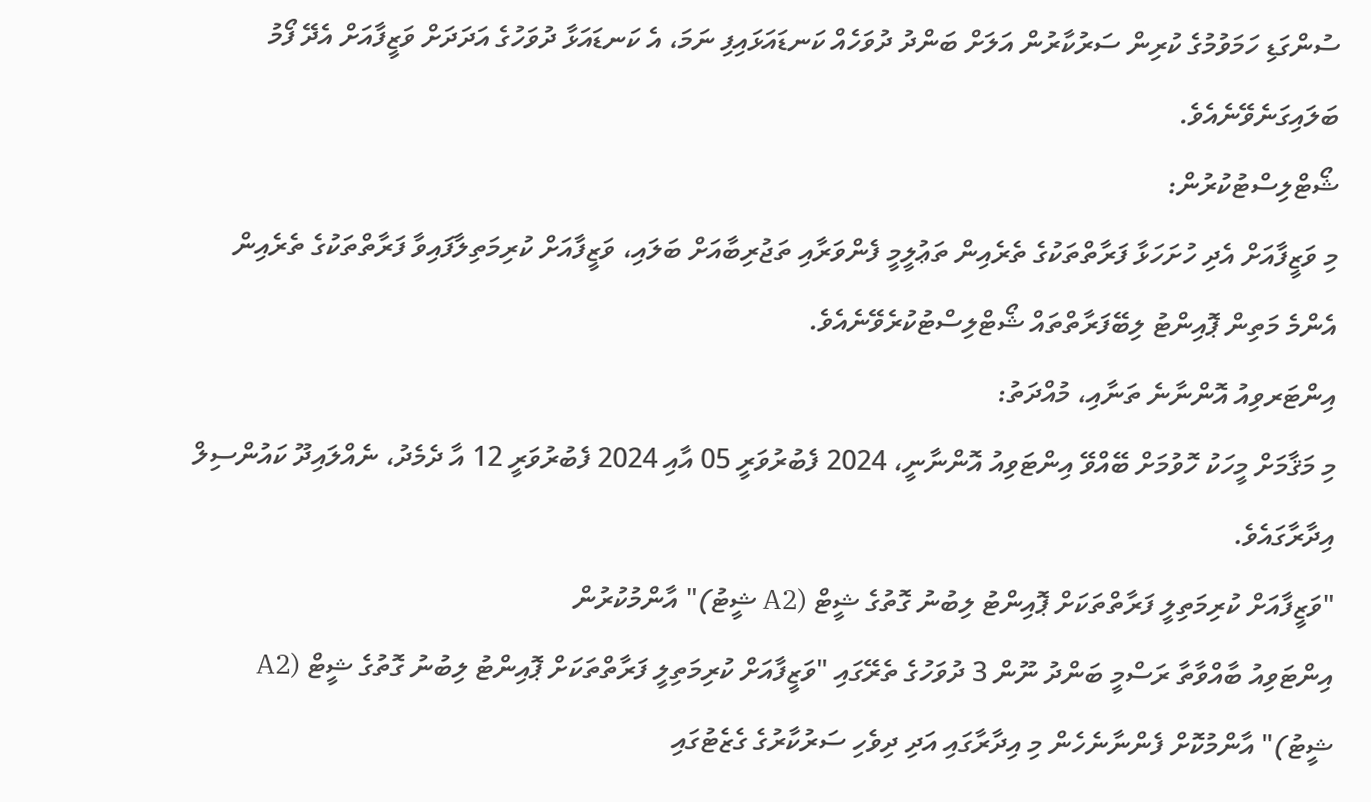ސުންގަޑި ހަމަވުމުގެ ކުރިން ސަރުކާރުން އަލަށް ބަންދު ދުވަހެއް ކަނޑައަޅައިފި ނަމަ، އެ ކަނޑައަޅާ ދުވަހުގެ އަދަދަށް ވަޒީފާއަށް އެދޭ ފޯމު ބަލައިގަނެވޭނެއެވެ.
ޝޯޓްލިސްޓުކުރުން:
މި ވަޒީފާއަށް އެދި ހުށަހަޅާ ފަރާތްތަކުގެ ތެރެއިން ތަޢުލީމީ ފެންވަރާއި ތަޖުރިބާއަށް ބަލައި، ވަޒީފާއަށް ކުރިމަތިލާފައިވާ ފަރާތްތަކުގެ ތެރެއިން އެންމެ މަތިން ޕޮއިންޓު ލިބޭފަރާތްތައް ޝޯޓްލިސްޓުކުރެވޭނެއެވެ.
އިންޓަރވިއު އޮންނާނެ ތަނާއި، މުއްދަތު:
މި މަޤާމަށް މީހަކު ހޮވުމަށް ބޭއްވޭ އިންޓަވިއު އޮންނާނީ، 2024 ފެބުރުވަރީ 05 އާއި 2024 ފެބުރުވަރީ 12 އާ ދެމެދު، ނެއްލައިދޫ ކައުންސިލް އިދާރާގައެވެ.
"ވަޒީފާއަށް ކުރިމަތިލީ ފަރާތްތަކަށް ޕޮއިންޓު ލިބުނު ގޮތުގެ ޝީޓް (A2 ޝީޓު)" އާންމުކުރުން
އިންޓަވިއު ބާއްވާތާ ރަސްމީ ބަންދު ނޫން 3 ދުވަހުގެ ތެރޭގައި "ވަޒީފާއަށް ކުރިމަތިލީ ފަރާތްތަކަށް ޕޮއިންޓު ލިބުނު ގޮތުގެ ޝީޓް (A2 ޝީޓު)" އާންމުކޮށް ފެންނާނެހެން މި އިދާރާގައި އަދި ދިވެހި ސަރުކާރުގެ ގެޒެޓުގައި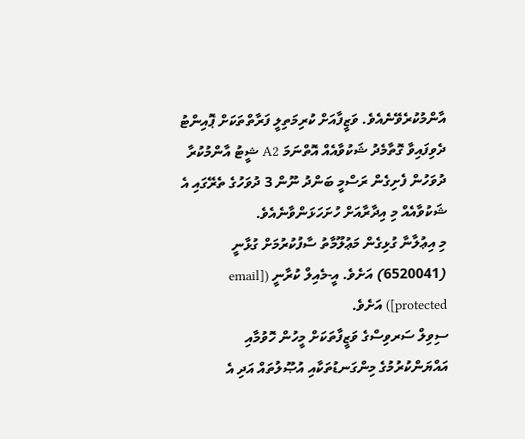އާންމުކުރެވޭނެއެވެ. ވަޒީފާއަށް ކުރިމަތިލީ ފަރާތްތަކަށް ޕޮއިންޓު ދެވިފައިވާ ގޮތާމެދު ޝަކުވާއެއް އޮތްނަމަ A2 ޝީޓު އާންމުކުރާ ދުވަހުން ފެށިގެން ރަސްމީ ބަންދު ނޫން 3 ދުވަހުގެ ތެރޭގައި އެ ޝަކުވާއެއް މި އިދާރާއަށް ހުށަހަޅަންވާނެއެވެ.
މި އިޢުލާނާ ގުޅިގެން މަޢުލޫމާތު ސާފުކުރުމަށް ގުޅާނީ (6520041) އަށެވެ. އީ-މެއިލް ކުރާނީ ([email protected]) އަށެވެ.
ސިވިލް ސަރވިސްގެ ވަޒީފާތަކަށް މީހުން ހޮވުމާއި އައްޔަންކުރުމުގެ މިންގަނޑުތަކާއި އުޞޫލުތައް އަދި އެ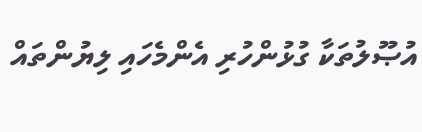އުޞޫލުތަކާ ގުޅުންހުރި އެންމެހައި ލިޔުންތައް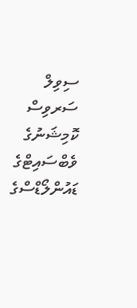ސިވިލް ސަރވިސް ކޮމިޝަނުގެ ވެބްސައިޓްގެ ޑައުންލޯޑްސްގެ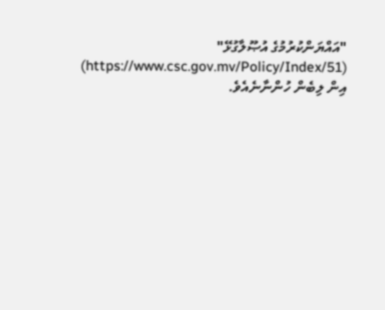"އައްޔަންކުރުމުގެ އުޞޫލާގުޅޭ" (https://www.csc.gov.mv/Policy/Index/51) އިން ލިބެން ހުންނާނެއެވެ.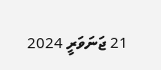21 ޖަނަވަރީ 2024